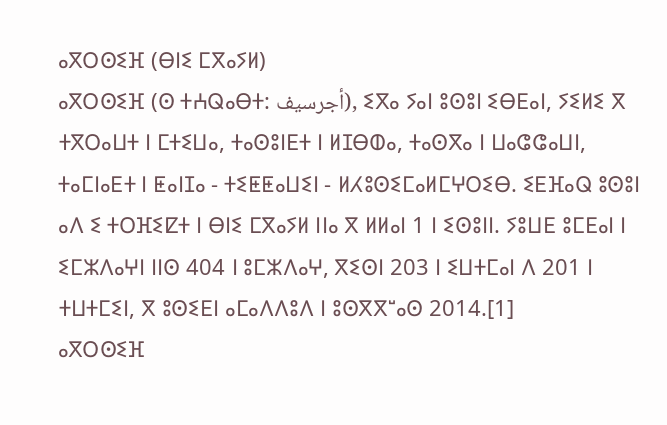ⴰⴳⵔⵙⵉⴼ (ⴱⵏⵉ ⵎⴳⴰⵢⵍ)
ⴰⴳⵔⵙⵉⴼ (ⵙ ⵜⵄⵕⴰⴱⵜ: أجرسيف), ⵉⴳⴰ ⵢⴰⵏ ⵓⵙⵓⵏ ⵉⴱⴹⴰⵏ, ⵢⵉⵍⵉ ⴳ ⵜⴳⵔⴰⵡⵜ ⵏ ⵎⵜⵉⵡⴰ, ⵜⴰⵙⵓⵏⴹⵜ ⵏ ⵍⵊⴱⵀⴰ, ⵜⴰⵙⴳⴰ ⵏ ⵡⴰⵛⵛⴰⵡⵏ, ⵜⴰⵎⵏⴰⴹⵜ ⵏ ⵟⴰⵏⵊⴰ - ⵜⵉⵟⵟⴰⵡⵉⵏ - ⵍⵃⵓⵙⵉⵎⴰⵍⵎⵖⵔⵉⴱ. ⵉⴹⴼⴰⵕ ⵓⵙⵓⵏ ⴰⴷ ⵉ ⵜⵔⴼⵉⵇⵜ ⵏ ⴱⵏⵉ ⵎⴳⴰⵢⵍ ⵏⵏⴰ ⴳ ⵍⵍⴰⵏ 1 ⵏ ⵉⵙⵓⵏⵏ. ⵢⵓⵡⴹ ⵓⵎⴹⴰⵏ ⵏ ⵉⵎⵣⴷⴰⵖⵏ ⵏⵏⵙ 404 ⵏ ⵓⵎⵣⴷⴰⵖ, ⴳⵉⵙⵏ 203 ⵏ ⵉⵡⵜⵎⴰⵏ ⴷ 201 ⵏ ⵜⵡⵜⵎⵉⵏ, ⴳ ⵓⵙⵉⴹⵏ ⴰⵎⴰⴷⴷⵓⴷ ⵏ ⵓⵙⴳⴳⵯⴰⵙ 2014.[1]
ⴰⴳⵔⵙⵉⴼ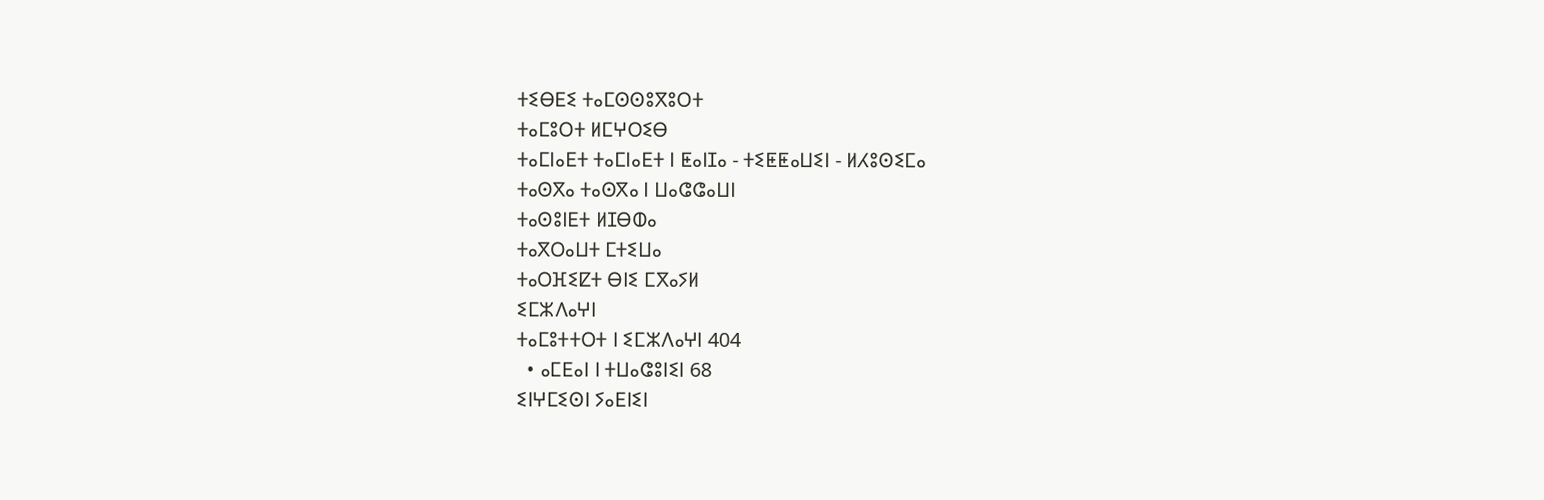ⵜⵉⴱⴹⵉ ⵜⴰⵎⵙⵙⵓⴳⵓⵔⵜ
ⵜⴰⵎⵓⵔⵜ ⵍⵎⵖⵔⵉⴱ
ⵜⴰⵎⵏⴰⴹⵜ ⵜⴰⵎⵏⴰⴹⵜ ⵏ ⵟⴰⵏⵊⴰ - ⵜⵉⵟⵟⴰⵡⵉⵏ - ⵍⵃⵓⵙⵉⵎⴰ
ⵜⴰⵙⴳⴰ ⵜⴰⵙⴳⴰ ⵏ ⵡⴰⵛⵛⴰⵡⵏ
ⵜⴰⵙⵓⵏⴹⵜ ⵍⵊⴱⵀⴰ
ⵜⴰⴳⵔⴰⵡⵜ ⵎⵜⵉⵡⴰ
ⵜⴰⵔⴼⵉⵇⵜ ⴱⵏⵉ ⵎⴳⴰⵢⵍ
ⵉⵎⵣⴷⴰⵖⵏ
ⵜⴰⵎⵓⵜⵜⵔⵜ ⵏ ⵉⵎⵣⴷⴰⵖⵏ 404
  • ⴰⵎⴹⴰⵏ ⵏ ⵜⵡⴰⵛⵓⵏⵉⵏ 68
ⵉⵏⵖⵎⵉⵙⵏ ⵢⴰⴹⵏⵉⵏ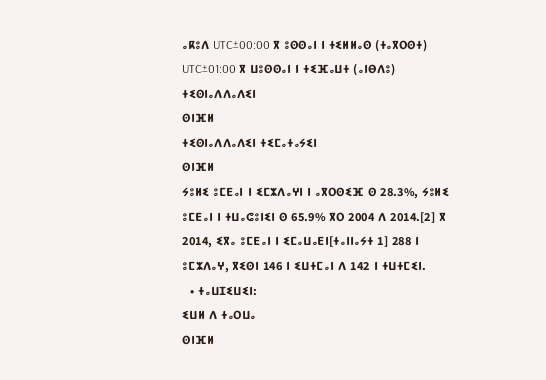ⴰⴽⵓⴷ UTC±00:00 ⴳ ⵓⵙⵙⴰⵏ ⵏ ⵜⵉⵍⵍⴰⵙ (ⵜⴰⴳⵔⵙⵜ)
UTC±01:00 ⴳ ⵡⵓⵙⵙⴰⵏ ⵏ ⵜⵉⴼⴰⵡⵜ (ⴰⵏⴱⴷⵓ)
ⵜⵉⵙⵏⴰⴷⴷⴰⴷⵉⵏ
ⵙⵏⴼⵍ
ⵜⵉⵙⵏⴰⴷⴷⴰⴷⵉⵏ ⵜⵉⵎⴰⵜⴰⵢⵉⵏ
ⵙⵏⴼⵍ
ⵢⵓⵍⵉ ⵓⵎⴹⴰⵏ ⵏ ⵉⵎⵣⴷⴰⵖⵏ ⵏ ⴰⴳⵔⵙⵉⴼ ⵙ 28.3%, ⵢⵓⵍⵉ ⵓⵎⴹⴰⵏ ⵏ ⵜⵡⴰⵛⵓⵏⵉⵏ ⵙ 65.9% ⴳⵔ 2004 ⴷ 2014.[2] ⴳ 2014, ⵉⴳⴰ ⵓⵎⴹⴰⵏ ⵏ ⵉⵎⴰⵡⴰⴹⵏ[ⵜⴰⵏⵏⴰⵢⵜ 1] 288 ⵏ ⵓⵎⵣⴷⴰⵖ, ⴳⵉⵙⵏ 146 ⵏ ⵉⵡⵜⵎⴰⵏ ⴷ 142 ⵏ ⵜⵡⵜⵎⵉⵏ.
  • ⵜⴰⵡⵊⵉⵡⵉⵏ:
ⵉⵡⵍ ⴷ ⵜⴰⵔⵡⴰ
ⵙⵏⴼⵍ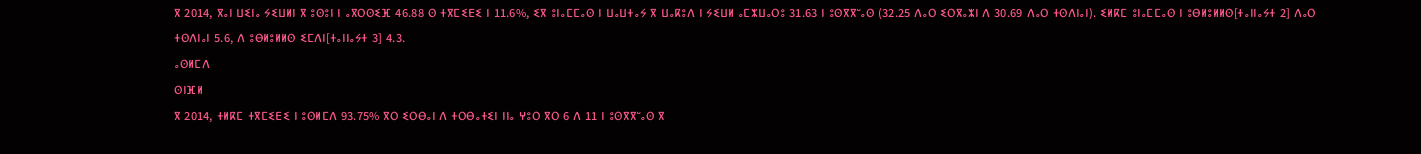ⴳ 2014, ⴳⴰⵏ ⵡⵉⵏⴰ ⵢⵉⵡⵍⵏ ⴳ ⵓⵙⵓⵏ ⵏ ⴰⴳⵔⵙⵉⴼ 46.88 ⵙ ⵜⴳⵎⵉⴹⵉ ⵏ 11.6%, ⵉⴳ ⵓⵏⴰⵎⵎⴰⵙ ⵏ ⵡⴰⵡⵜⴰⵢ ⴳ ⵡⴰⴽⵓⴷ ⵏ ⵢⵉⵡⵍ ⴰⵎⵣⵡⴰⵔⵓ 31.63 ⵏ ⵓⵙⴳⴳⵯⴰⵙ (32.25 ⴷⴰⵔ ⵉⵔⴳⴰⵣⵏ ⴷ 30.69 ⴷⴰⵔ ⵜⵙⴷⵏⴰⵏ). ⵉⵍⴽⵎ ⵓⵏⴰⵎⵎⴰⵙ ⵏ ⵓⴱⵍⵓⵍⵍⵙ[ⵜⴰⵏⵏⴰⵢⵜ 2] ⴷⴰⵔ ⵜⵙⴷⵏⴰⵏ 5.6, ⴷ ⵓⴱⵍⵓⵍⵍⵙ ⵉⵎⴷⵏ[ⵜⴰⵏⵏⴰⵢⵜ 3] 4.3.
ⴰⵙⵍⵎⴷ
ⵙⵏⴼⵍ
ⴳ 2014, ⵜⵍⴽⵎ ⵜⴳⵎⵉⴹⵉ ⵏ ⵓⵙⵍⵎⴷ 93.75% ⴳⵔ ⵉⵔⴱⴰⵏ ⴷ ⵜⵔⴱⴰⵜⵉⵏ ⵏⵏⴰ ⵖⵓⵔ ⴳⵔ 6 ⴷ 11 ⵏ ⵓⵙⴳⴳⵯⴰⵙ ⴳ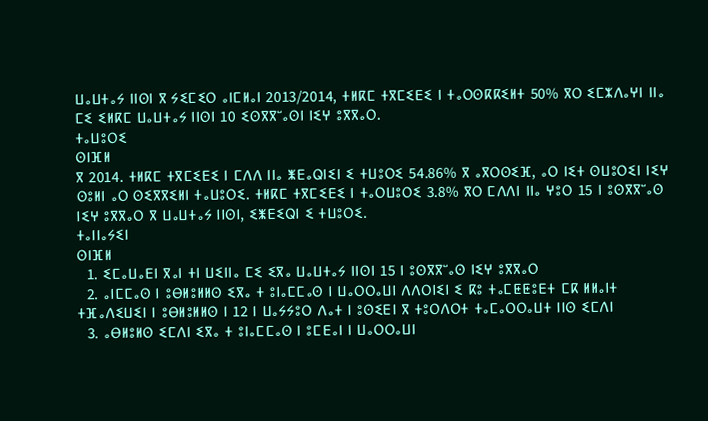ⵡⴰⵡⵜⴰⵢ ⵏⵏⵙⵏ ⴳ ⵢⵉⵎⵉⵔ ⴰⵏⵎⵍⴰⵏ 2013/2014, ⵜⵍⴽⵎ ⵜⴳⵎⵉⴹⵉ ⵏ ⵜⴰⵔⵙⴽⴽⵉⵍⵜ 50% ⴳⵔ ⵉⵎⵣⴷⴰⵖⵏ ⵏⵏⴰ ⵎⵉ ⵉⵍⴽⵎ ⵡⴰⵡⵜⴰⵢ ⵏⵏⵙⵏ 10 ⵉⵙⴳⴳⵯⴰⵙⵏ ⵏⵉⵖ ⵓⴳⴳⴰⵔ.
ⵜⴰⵡⵓⵔⵉ
ⵙⵏⴼⵍ
ⴳ 2014. ⵜⵍⴽⵎ ⵜⴳⵎⵉⴹⵉ ⵏ ⵎⴷⴷ ⵏⵏⴰ ⵥⴹⴰⵕⵏⵉⵏ ⵉ ⵜⵡⵓⵔⵉ 54.86% ⴳ ⴰⴳⵔⵙⵉⴼ, ⴰⵔ ⵏⵉⵜ ⵙⵡⵓⵔⵉⵏ ⵏⵉⵖ ⵙⵓⵍⵏ ⴰⵔ ⵙⵉⴳⴳⵉⵍⵏ ⵜⴰⵡⵓⵔⵉ. ⵜⵍⴽⵎ ⵜⴳⵎⵉⴹⵉ ⵏ ⵜⴰⵔⵡⵓⵔⵉ 3.8% ⴳⵔ ⵎⴷⴷⵏ ⵏⵏⴰ ⵖⵓⵔ 15 ⵏ ⵓⵙⴳⴳⵯⴰⵙ ⵏⵉⵖ ⵓⴳⴳⴰⵔ ⴳ ⵡⴰⵡⵜⴰⵢ ⵏⵏⵙⵏ, ⵉⵥⴹⵉⵕⵏ ⵉ ⵜⵡⵓⵔⵉ.
ⵜⴰⵏⵏⴰⵢⵉⵏ
ⵙⵏⴼⵍ
  1. ⵉⵎⴰⵡⴰⴹⵏ ⴳⴰⵏ ⵜⵏ ⵡⵉⵏⵏⴰ ⵎⵉ ⵉⴳⴰ ⵡⴰⵡⵜⴰⵢ ⵏⵏⵙⵏ 15 ⵏ ⵓⵙⴳⴳⵯⴰⵙ ⵏⵉⵖ ⵓⴳⴳⴰⵔ
  2. ⴰⵏⵎⵎⴰⵙ ⵏ ⵓⴱⵍⵓⵍⵍⵙ ⵉⴳⴰ ⵜ ⵓⵏⴰⵎⵎⴰⵙ ⵏ ⵡⴰⵔⵔⴰⵡⵏ ⴷⴷⵔⵏⵉⵏ ⵉ ⴽⵓ ⵜⴰⵎⵟⵟⵓⴹⵜ ⵎⴽ ⵍⵍⴰⵏⵜ ⵜⴼⴰⴷⵉⵡⵉⵏ ⵏ ⵓⴱⵍⵓⵍⵍⵙ ⵏ 12 ⵏ ⵡⴰⵢⵢⵓⵔ ⴷⴰⵜ ⵏ ⵓⵙⵉⴹⵏ ⴳ ⵜⵓⵔⴷⵔⵜ ⵜⴰⵎⴰⵔⵔⴰⵡⵜ ⵏⵏⵙ ⵉⵎⴷⵏ
  3. ⴰⴱⵍⵓⵍⵙ ⵉⵎⴷⵏ ⵉⴳⴰ ⵜ ⵓⵏⴰⵎⵎⴰⵙ ⵏ ⵓⵎⴹⴰⵏ ⵏ ⵡⴰⵔⵔⴰⵡⵏ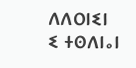ⴷⴷⵔⵏⵉⵏ ⵉ ⵜⵙⴷⵏⴰⵏ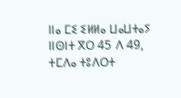ⵏⵏⴰ ⵎⵉ ⵉⵍⵍⴰ ⵡⴰⵡⵜⴰⵢ ⵏⵏⵙⵏⵜ ⴳⵔ 45 ⴷ 49, ⵜⵎⴷⴰ ⵜⵓⴷⵔⵜ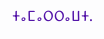ⵜⴰⵎⴰⵔⵔⴰⵡⵜ.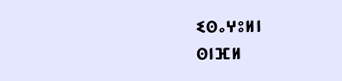ⵉⵙⴰⵖⵓⵍⵏ
ⵙⵏⴼⵍ